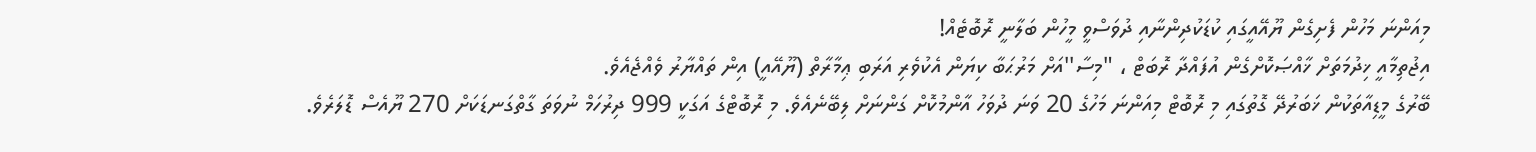މިއަންނަ މަހުން ފެށިގެން ޔޫއޭއީގައި ކުޑަކުދިންނާއި ދުވަސްވީ މީހުން ބަލާނީ ރޮބޮޓެއް!
އިޖުތިމާއީ ޚިދުމަތަށް ޚާއްޞަކޮށްގެން އުފައްދާ ރޮބަޓް ، "މިސާ''އަށް މަރުޙަބާ ކިޔަން އެކުވެރި އަރަބި ޢިމާރާތް (ޔޫއޭއީ) އިން ތައްޔާރު ވެއްޖެއެވެ.
ބޭރުގެ މީޑިއާތަކުން ޚަބަރުދޭ ގޮތުގައި މި ރޮބޮޓް މިއަންނަ މަހުގެ 20 ވަނަ ދުވަހު އާންމުކޮށް ގަންނަށް ލިބޭނެއެވެ. މި ރޮބޮޓްގެ އަގަކީ 999 ދިރުހަމް ނުވަތަ ގާތްގަނޑަކަށް 270 ޔޫއެސް ޑޮލަރެވެ.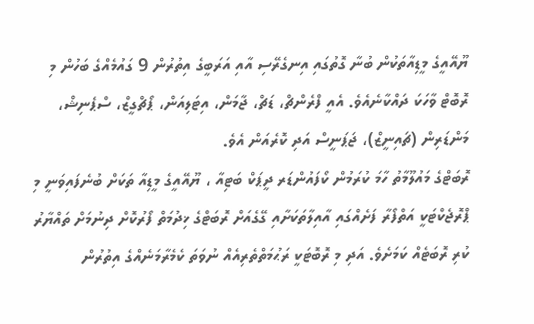ޔޫއޭއީގެ މީޑިއާތަކުން ބުނާ ގޮތުގައި އިނގެރޭސި އާއި އަރަބީގެ އިތުރުން 9 ގައުމެއްގެ ބަހުން މި ރޮބޮޓް ވާހަކަ ދައްކާނެއެވެ. އެއީ ފްރެންޗް، ޑަޗް، ޖާމަން، އިޓަލިއަން، ޕޯޗްގީޒް، ސްޕެނިޝް، މަންޑަރިން (ޗައިނީޒް)، ޖަޕަނީސް އަދި ކޮރެއަން އެވެ.
ރޮބަޓްގެ މައުލޫމާތު ހާމަ ކުރަމުން ކޯފައުންޑަރ ދީޕަކް ބަޓިއާ ، ޔޫއޭއީގެ މީޑިއާ ތަކަށް ބުނެފައިވަނީ މި ޕްރޮޖެކްޓަކީ އަތްފޯރާ ފަށެއްގައި އާއިލާތަކަށާއި ގޭގެއަށް ރޮބަޓްގެ ޚިދުމަތް ފޯރުކޮށް ދިނުމަށް ތައްޔާރު ކުރި ރޮބަޓެއް ކަމަށެވެ. އަދި މި ރޮބޮޓަކީ ރަޙުމަތްތެރިއެއް ނުވަތަ ކެމެރާމަނެއްގެ އިތުރުން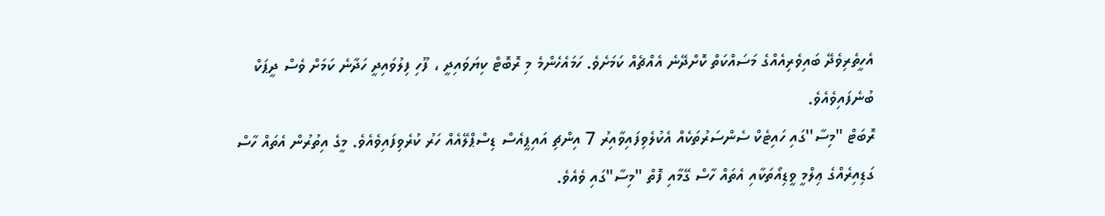އެހީތެރިވެދޭ ބައިވެރިއެއްގެ މަސައްކަތް ކޮށްދޭނެ އެއްޗެއް ކަމަށެވެ. ހަމައެހެންމެ މި ރޮބޮޓް ކިޔަވައިދީ ، ފޫހި ފިލުވައިދީ ހަދާނެ ކަމަށް ވެސް ދީޕަކް ބުނެފައިވެއެވެ.
ރޮބަޓް "މިސާ''ގައި ހައިޓެކް ސެންސަރުތަކެއް އެކުލެވިފައިވާއިރު 7 އިންޗި އައިޕީއެސް ޑިސްޕްލޭއެއް ހަރު ކުރެވިފައިވެއެވެ. މީގެ އިތުރުން އެތައް ހާސް ގަޑިއިރެއްގެ ޢިލްމީ ވީޑިއޯތަކާއި އެތައް ހާސް ގޭމާއި ފޮތް "މިސާ"ގައި ވެއެވެ.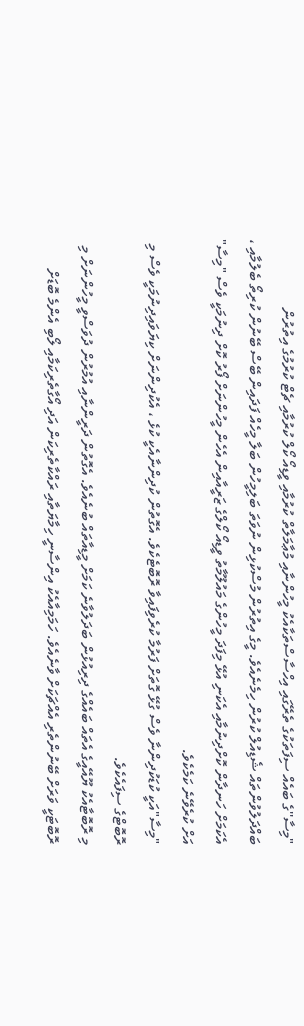"މިސާ''ގެ ބައެއް ސިފަތަކުގެ ތެރޭގައި އިހްސާސްތަކާއެކު މީހުންނާއި މުޢާމަލާތް ކުރުމާއި ވީޑިއޯ ކޯލް ކުރުމާއި ޗެޓް ކުރުމުގެ އިތުރުން ބައްދަލުވުންތައް ޝެޑިއުލް ކުރުން ހިމެނެއެވެ. މީގެ އިތުރުން މުސްކުޅިން ނުވަތަ ބަލިމީހުން ބަލާ މީހެއް ފަދައިން ބޭސް ބޭނުން ކުރިތޯ ބެލުމާއި ، އެކަމަށް ހަނދާން ކޮށްދިނުމާއި އެކަނި އުޅޭ މިފަދަ މީހުންގެ މައުލޫމާތު ވީޑިއޯ ކޯލްގެ ޒަރީއާއިން އެހެން މީހުންނަށް ފޯރު ކޮށް ދިނުމަކީ ވެސް "މިސާ" އަށް ކުރެވޭނެ ކަމެކެވެ.
"މިސާ"އަކީ ކުޑަކުދިންނާ ވެސް ގުޅޭ ގޮތަށް ފަރުމާ ކުރެވިފައިވާ ރޮބޮޓެކެވެ. އެގޮތުން ކުދިންނާއެކީ ކުޅެ ، އެކުދިންނަށް ކިޔަވައިދިނުމަކީ ވެސް މި ރޮބޮޓްގެ ސިފައެކެވެ.
މި ރޮބޮޓާއެކު ޔޫއޭއީގެ އެތައް ބައެއްގެ ދިރިއުޅުން ބަދަލުވާނެ ކަމަށް މީޑިއާތައް ބުނެއެވެ. އެގޮތުން ދަރީންނާއި އުމުރުން ދުވަސްވީ މީހުންނަށް މި ރޮބޮޓަކީ ވަރަށް ބޭނުންތެރި އެއްޗަކަށް ވާނެއެވެ. ހަމަމިއާއެކު އިންސާނީ ހިމާޔަތާއި ރައްކާތެރިކަން އަދި އޯގާތެރިކަމާއި ލޯބި އެންމެ ބޮޑަށް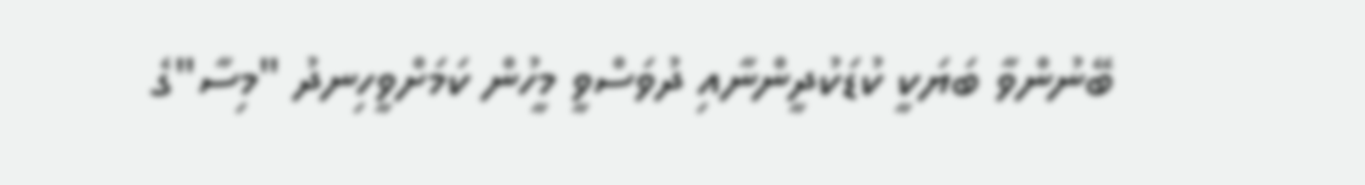ބޭނުންވާ ބަޔަކީ ކުޑަކުދީންނާއި ދުވަސްވީ މީހުން ކަމަށްވީހިނދު "މިސާ"ގެ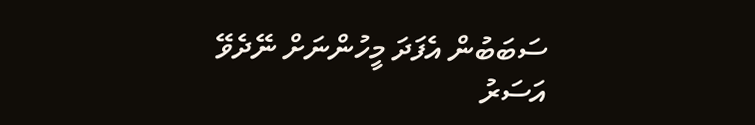ސަބަބުން އެފަދަ މީހުންނަށް ނޭދެވޭ އަސަރު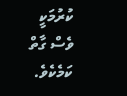ކުރުމަކީ ވެސް ގާތް ކަމެކެވެ.